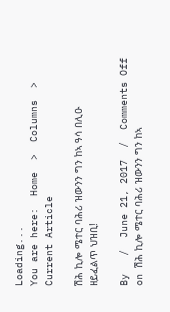Loading...
You are here:  Home  >  Columns  >  Current Article

ሽሕ ኪሎ ሜተር ባሕሪ ዝውንን ግን ከኣ ዓሳ በሊዑ ዘይፈልጥ ህዝቢ!

By   /  June 21, 2017  /  Comments Off on ሽሕ ኪሎ ሜተር ባሕሪ ዝውንን ግን ከኣ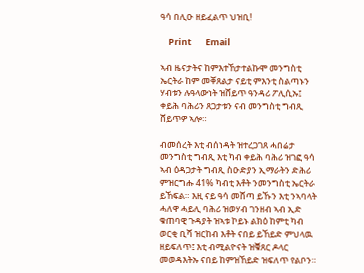ዓሳ በሊዑ ዘይፈልጥ ህዝቢ!

    Print       Email

ኣብ ዜናታትና ከምእተኸታተልኩሞ መንግስቲ ኤርትራ ከም መቐጸልታ ናይቲ ምእንቲ ስልጣኑን ሃብቱን ሉዓላውነት ዝሸይጥ ዓንዳሪ ፖሊሲኡ፤ ቀይሕ ባሕሪን ጸጋታቱን ናብ መንግስቲ ግብጺ ሸይጥዎ ኣሎ።

ብመሰረት እቲ ብሰነዳት ዝተረጋገጸ ሓበሬታ መንግስቲ ግብጺ እቲ ካብ ቀይሕ ባሕሪ ዝገፎ ዓሳ ኣብ ዕዳጋታት ግብጺ ስዑድያን ኢማራትን ድሕሪ ምዝርግሑ 41% ካብቲ እቶት ንመንግስቲ ኤርትራ ይኸፍል። እዚ ናይ ዓሳ መሸጣ ይኹን እቲ ንኣባላት ሓለዋ ሓይሊ ባሕሪ ዝወሃብ ገንዘብ ኣብ ኢድ ቁጠባዊ ጉዳያት ዝኣቱ ኮይኑ ልክዕ ከምቲ ካብ ወርቂ ቢሻ ዝርከብ እቶት ናበይ ይኸይድ ምህላዉ ዘይፍለጥ፤ እቲ ብሚልዮናት ዝቑጸር ዶላር መወዳእትኡ ናበይ ከምዝኸይድ ዝፍለጥ የልቦን።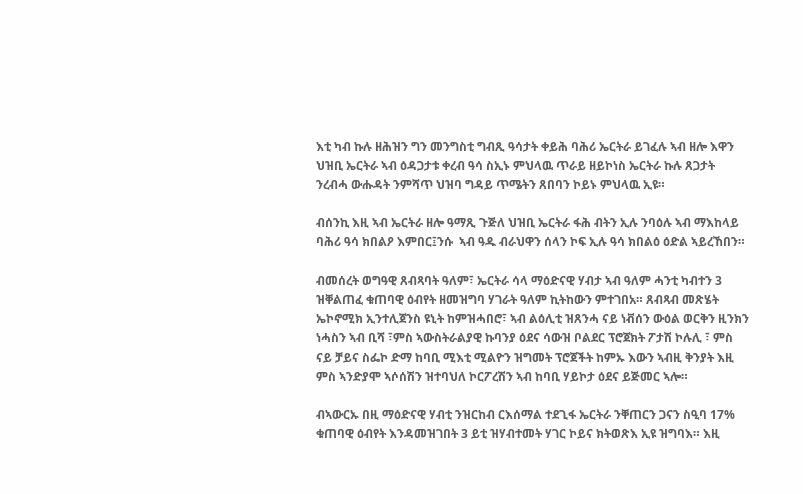እቲ ካብ ኩሉ ዘሕዝን ግን መንግስቲ ግብጺ ዓሳታት ቀይሕ ባሕሪ ኤርትራ ይገፈሉ ኣብ ዘሎ እዋን ህዝቢ ኤርትራ ኣብ ዕዳጋታቱ ቀረብ ዓሳ ስኢኑ ምህላዉ ጥራይ ዘይኮነስ ኤርትራ ኩሉ ጸጋታት ንረብሓ ውሑዳት ንምሻጥ ህዝባ ግዳይ ጥሜትን ጸበባን ኮይኑ ምህላዉ ኢዩ።

ብሰንኪ እዚ ኣብ ኤርትራ ዘሎ ዓማጺ ጉጅለ ህዝቢ ኤርትራ ፋሕ ብትን ኢሉ ንባዕሉ ኣብ ማእከላይ ባሕሪ ዓሳ ክበልዖ እምበር፤ንሱ  ኣብ ዓዱ ብራህዋን ሰላን ኮፍ ኢሉ ዓሳ ክበልዕ ዕድል ኣይረኸበን።

ብመሰረት ወግዓዊ ጸብጻባት ዓለም፣ ኤርትራ ሳላ ማዕድናዊ ሃብታ ኣብ ዓለም ሓንቲ ካብተን 3 ዝቐልጠፈ ቁጠባዊ ዕብየት ዘመዝግባ ሃገራት ዓለም ኪትከውን ምተገበአ። ጸብጻብ መጽሄት ኤኮኖሚክ ኢንተሊጀንስ ዩኒት ከምዝሓበሮ፣ ኣብ ልዕሊቲ ዝጸንሓ ናይ ነቭሰን ውዕል ወርቅን ዚንክን ነሓስን ኣብ ቢሻ ፣ምስ ኣውስትራልያዊ ኩባንያ ዕደና ሳውዝ ቦልደር ፕሮጀክት ፖታሽ ኮሉሊ ፣ ምስ ናይ ቻይና ስፌኮ ድማ ከባቢ ሚእቲ ሚልዮን ዝግመት ፕሮጀችት ከምኡ እውን ኣብዚ ቅንያት እዚ ምስ ኣንድያሞ ኣሶሰሽን ዝተባህለ ኮርፖረሽን ኣብ ከባቢ ሃይኮታ ዕደና ይጅመር ኣሎ።

ብኣውርኡ በዚ ማዕድናዊ ሃብቲ ንዝርከብ ርእሰማል ተደጊፋ ኤርትራ ንቐጠርን ጋናን ስዒባ 17% ቁጠባዊ ዕብየት እንዳመዝገበት 3 ይቲ ዝሃብተመት ሃገር ኮይና ክትወጽእ ኢዩ ዝግባእ። እዚ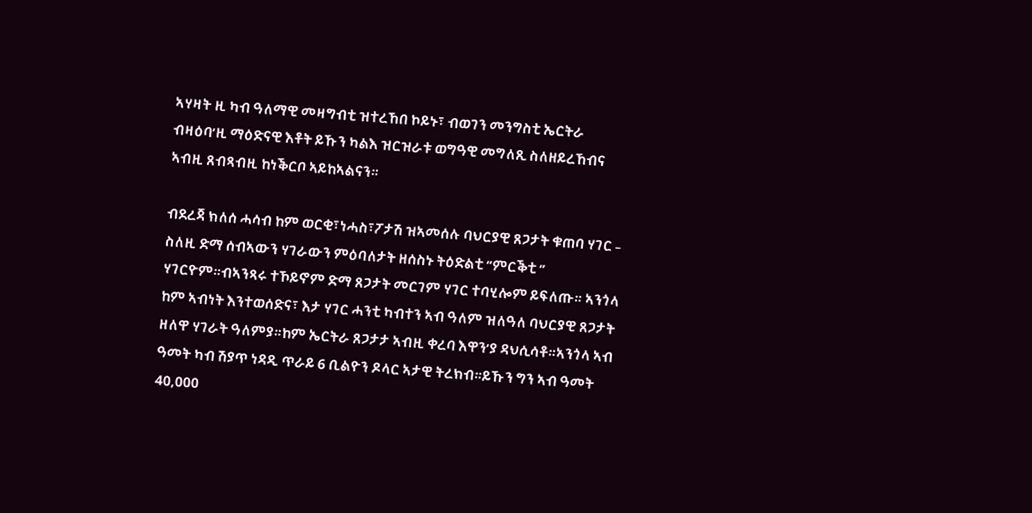ኣሃዛት ዚ ካብ ዓለማዊ መዛግብቲ ዝተረኸበ ኮይኑ፣ ብወገን መንግስቲ ኤርትራ ብዛዕባ’ዚ ማዕድናዊ እቶት ይኹን ካልእ ዝርዝራቱ ወግዓዊ መግለጺ ስለዘይረኸብና ኣብዚ ጸብጻብዚ ከነቕርቦ ኣይከኣልናን።

ብደረጃ ክለሰ ሓሳብ ከም ወርቂ፣ነሓስ፣ፖታሽ ዝኣመሰሉ ባህርያዊ ጸጋታት ቁጠባ ሃገር – ስለዚ ድማ ሰብኣውን ሃገራውን ምዕባለታት ዘሰስኑ ትዕድልቲ ‘’ምርቕቲ ‘’ ሃገርዮም።ብኣንጻሩ ተኾይኖም ድማ ጸጋታት መርገም ሃገር ተባሂሎም ይፍለጡ። ኣንጎላ ከም ኣብነት እንተወሰድና፣ እታ ሃገር ሓንቲ ካብተን ኣብ ዓለም ዝለዓለ ባህርያዊ ጸጋታት ዘለዋ ሃገራት ዓለምያ።ከም ኤርትራ ጸጋታታ ኣብዚ ቀረባ እዋን’ያ ዳህሲሳቶ።ኣንጎላ ኣብ ዓመት ካብ ሽያጥ ነዳዲ ጥራይ 6 ቢልዮን ዶላር ኣታዊ ትረክብ።ይኹን ግን ኣብ ዓመት 40,000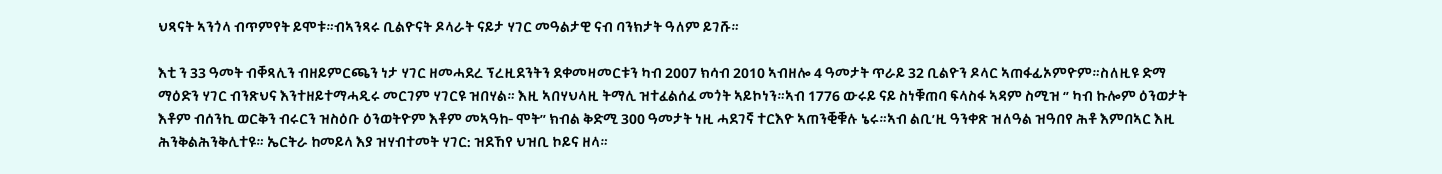ህጻናት ኣንጎላ ብጥምየት ይሞቱ።ብኣንጻሩ ቢልዮናት ዶላራት ናይታ ሃገር መዓልታዊ ናብ ባንክታት ዓለም ይገሹ።

እቲ ን 33 ዓመት ብቐጻሊን ብዘይምርጫን ነታ ሃገር ዘመሓደረ ፕረዚደንትን ደቀመዛመርቱን ካብ 2007 ክሳብ 2010 ኣብዘሎ 4 ዓመታት ጥራይ 32 ቢልዮን ዶላር ኣጠፋፊኦምዮም።ስለዚዩ ድማ ማዕድን ሃገር ብንጽህና እንተዘይተማሓዲሩ መርገም ሃገርዩ ዝበሃል። እዚ ኣበሃህላዚ ትማሊ ዝተፈልሰፈ መጎት ኣይኮነን።ኣብ 1776 ውሩይ ናይ ስነቑጠባ ፍላስፋ ኣዳም ስሚዝ ‘’ ካብ ኩሎም ዕንወታት እቶም ብሰንኪ ወርቅን ብሩርን ዝስዕቡ ዕንወትዮም እቶም መኣዓከ- ሞት’’ ክብል ቅድሚ 300 ዓመታት ነዚ ሓደገኛ ተርእዮ ኣጠንቒቑሉ ኔሩ።ኣብ ልቢ’ዚ ዓንቀጽ ዝለዓል ዝዓበየ ሕቶ እምበኣር እዚ ሕንቅልሕንቅሊተዩ። ኤርትራ ከመይላ እያ ዝሃብተመት ሃገር: ዝደኸየ ህዝቢ ኮይና ዘላ።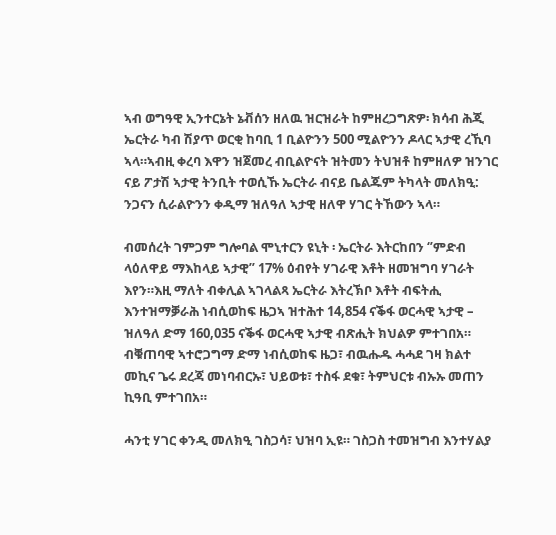ኣብ ወግዓዊ ኢንተርኔት ኔቭሰን ዘለዉ ዝርዝራት ከምዘረጋግጽዎ፡ ክሳብ ሕጂ ኤርትራ ካብ ሽያጥ ወርቂ ከባቢ 1 ቢልዮንን 500 ሚልዮንን ዶላር ኣታዊ ረኺባ ኣላ።ኣብዚ ቀረባ እዋን ዝጀመረ ብቢልዮናት ዝትመን ትህዝቶ ከምዘለዎ ዝንገር  ናይ ፖታሽ ኣታዊ ትንቢት ተወሲኹ ኤርትራ ብናይ ቤልጁም ትካላት መለክዒ: ንጋናን ሲራልዮንን ቀዲማ ዝለዓለ ኣታዊ ዘለዋ ሃገር ትኸውን ኣላ።

ብመሰረት ገምጋም ግሎባል ሞኒተርን ዩኒት ፡ ኤርትራ እትርከበን ‘’ምድብ ላዕለዋይ ማእከላይ ኣታዊ’’ 17% ዕብየት ሃገራዊ እቶት ዘመዝግባ ሃገራት እየን።እዚ ማለት ብቀሊል ኣገላልጻ ኤርትራ እትረኽቦ እቶት ብፍትሒ እንተዝማቓራሕ ነብሲወከፍ ዜጋኣ ዝተሕተ 14,854 ናቕፋ ወርሓዊ ኣታዊ – ዝለዓለ ድማ 160,035 ናቕፋ ወርሓዊ ኣታዊ ብጽሒት ክህልዎ ምተገበአ። ብቑጠባዊ ኣተሮጋግማ ድማ ነብሲወከፍ ዜጋ፣ ብዉሑዱ ሓሓደ ገዛ ክልተ መኪና ጌሩ ደረጃ መነባብርኡ፣ ህይወቱ፣ ተስፋ ደቁ፣ ትምህርቱ ብኡኡ መጠን ኪዓቢ ምተገበአ።

ሓንቲ ሃገር ቀንዲ መለክዒ ገስጋሳ፣ ህዝባ ኢዩ። ገስጋስ ተመዝግብ እንተሃልያ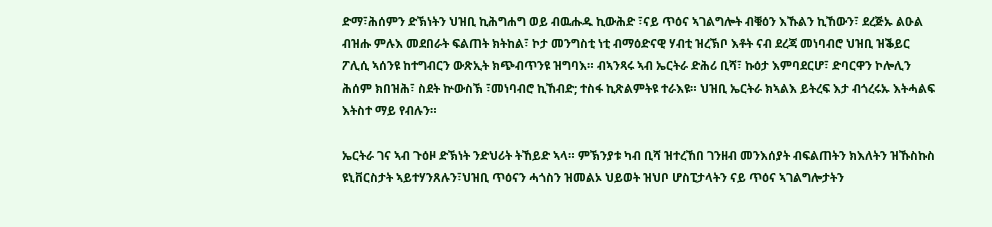ድማ፣ሕሰምን ድኽነትን ህዝቢ ኪሕግሐግ ወይ ብዉሑዱ ኪውሕድ ፣ናይ ጥዕና ኣገልግሎት ብቑዕን እኹልን ኪኸውን፣ ደረጅኡ ልዑል ብዝሑ ምሉእ መደበራት ፍልጠት ክትከል፣ ኮታ መንግስቲ ነቲ ብማዕድናዊ ሃብቲ ዝረኽቦ እቶት ናብ ደረጃ መነባብሮ ህዝቢ ዝቕይር ፖሊሲ ኣሰንዩ ከተግብርን ውጽኢት ክጭብጥንዩ ዝግባእ። ብኣንጻሩ ኣብ ኤርትራ ድሕሪ ቢሻ፣ ኩዕታ እምባደርሆ፣ ድባርዋን ኮሎሊን ሕሰም ክበዝሕ፣ ስደት ኵውስኽ ፣መነባብሮ ኪኸብድ; ተስፋ ኪጽልምትዩ ተራእዩ። ህዝቢ ኤርትራ ክኣልእ ይትረፍ እታ ብጎረሩኡ እትሓልፍ እትስተ ማይ የብሉን።

ኤርትራ ገና ኣብ ጉዕዞ ድኽነት ንድህሪት ትኸይድ ኣላ። ምኽንያቱ ካብ ቢሻ ዝተረኸበ ገንዘብ መንእሰያት ብፍልጠትን ክእለትን ዝኹስኩስ ዩኒቨርስታት ኣይተሃንጸሉን፣ህዝቢ ጥዕናን ሓጎስን ዝመልኦ ህይወት ዝህቦ ሆስፒታላትን ናይ ጥዕና ኣገልግሎታትን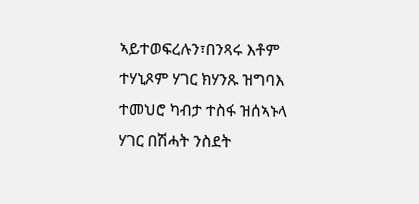ኣይተወፍረሉን፣በንጻሩ እቶም ተሃኒጾም ሃገር ክሃንጹ ዝግባእ ተመህሮ ካብታ ተስፋ ዝሰኣኑላ ሃገር በሽሓት ንስደት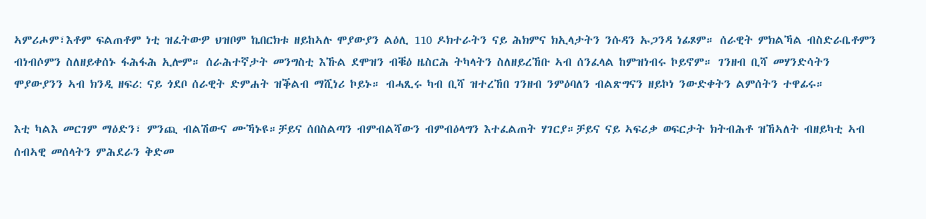ኣምሪሖም፣እቶም ፍልጠቶም ነቲ ዝፈትውዎ ህዝቦም ኬበርክቱ ዘይከኣሉ ሞያውያን ልዕሊ 110 ዶክተራትን ናይ ሕክምና ክኢላታትን ንሱዳን ኡጋንዳ ነፊጾም። ሰራዊት ምክልኻል ብስድራቤቶምን ብነብሶምን ስለዘይቀሰኑ ፋሕፋሕ ኢሎም። ሰራሕተኛታት መንግስቲ እኹል ደሞዝን ብቑዕ ዜስርሕ ትካላትን ስለዘይረኸቡ ኣብ ሰንፈላል ከምዝነብሩ ኮይኖም። ገንዘብ ቢሻ መሃንድሳትን ሞያውያንን ኣብ ክንዲ ዘፍሪ: ናይ ጎደቦ ሰራዊት ድምሐት ዝቕልብ ማሺነሪ ኮይኑ። ብሓጺሩ ካብ ቢሻ ዝተረኸበ ገንዘብ ንምዕባለን ብልጽግናን ዘይኮነ ንውድቀትን ልምሰትን ተዋፊሩ።

እቲ ካልእ መርገም ማዕድን፣ ምንጪ ብልሽውና ሙኻኑዩ።ቻይና ሰበስልጣን ብምብልሻውን ብምብዕላግን እተፈልጠት ሃገርያ።ቻይና ናይ ኣፍሪቃ ወፍርታት ክትብሕቶ ዝኸኣለት ብዘይካቲ ኣብ ሰብኣዊ መሰላትን ምሕደራን ቅድመ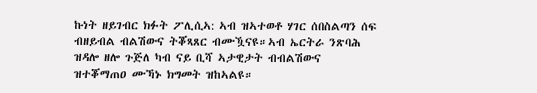ኩነት ዘይገብር ክፉት ፖሊሲኣ: ኣብ ዝኣተወቶ ሃገር ሰበስልጣን ሰፍ ብዘይብል ብልሽውና ትቖጻጸር ብሙዃናዩ።ኣብ ኤርትራ ንጽባሕ ዝዳሎ ዘሎ ጉጅለ ካብ ናይ ቢሻ ኣታዊታት ብብልሽውና ዝተቖማጠዐ ሙኻኑ ክግመት ዝከኣልዩ።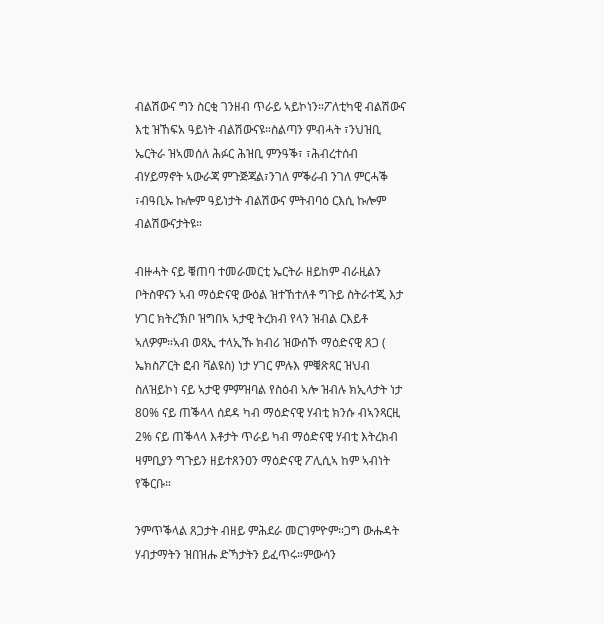ብልሽውና ግን ስርቂ ገንዘብ ጥራይ ኣይኮነን።ፖለቲካዊ ብልሽውና እቲ ዝኸፍአ ዓይነት ብልሽውናዩ።ስልጣን ምብሓት ፣ንህዝቢ ኤርትራ ዝኣመሰለ ሕፉር ሕዝቢ ምንዓቕ፣ ፣ሕብረተሰብ ብሃይማኖት ኣውራጃ ምጉጅጃል፣ንገለ ምቕራብ ንገለ ምርሓቕ ፣ብዓቢኡ ኩሎም ዓይነታት ብልሽውና ምትብባዕ ርእሲ ኩሎም ብልሽውናታትዩ።

ብዙሓት ናይ ቑጠባ ተመራመርቲ ኤርትራ ዘይከም ብራዚልን ቦትስዋናን ኣብ ማዕድናዊ ውዕል ዝተኸተለቶ ግጉይ ስትራተጂ እታ ሃገር ክትረኽቦ ዝግበኣ ኣታዊ ትረክብ የላን ዝብል ርእይቶ ኣለዎም።ኣብ ወጻኢ ተላኢኹ ክብሪ ዝውሰኾ ማዕድናዊ ጸጋ ( ኤክስፖርት ፎብ ቫልዩስ) ነታ ሃገር ምሉእ ምቑጽጻር ዝህብ ስለዝይኮነ ናይ ኣታዊ ምምዝባል የስዕብ ኣሎ ዝብሉ ክኢላታት ነታ 80% ናይ ጠቕላላ ሰደዳ ካብ ማዕድናዊ ሃብቲ ክንሱ ብኣንጻርዚ 2% ናይ ጠቕላላ እቶታት ጥራይ ካብ ማዕድናዊ ሃብቲ እትረክብ ዛምቢያን ግጉይን ዘይተጸንዐን ማዕድናዊ ፖሊሲኣ ከም ኣብነት የቕርቡ።

ንምጥቕላል ጸጋታት ብዘይ ምሕደራ መርገምዮም።ጋግ ውሑዳት ሃብታማትን ዝበዝሑ ድኻታትን ይፈጥሩ።ምውሳን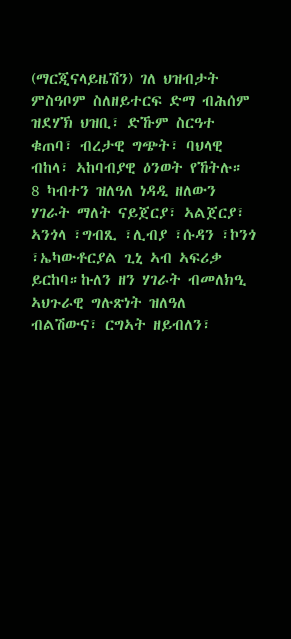(ማርጂናላይዜሽን) ገለ ህዝብታት ምስዓቦም ስለዘይተርፍ ድማ ብሕሰም ዝደሃኽ ህዝቢ፣ ድኹም ስርዓተ ቁጠባ፣ ብረታዊ ግጭት፣ ባህላዊ ብከላ፣ ኣከባብያዊ ዕንወት የኸትሉ። 8 ካብተን ዝለዓለ ነዳዲ ዘለውን ሃገራት ማለት ናይጀርያ፣ ኣልጀርያ፣ ኣንጎላ ፣ግብጺ ፣ሊብያ ፣ሱዳን ፣ኮንጎ ፣ኤካውቶርያል ጊኒ ኣብ ኣፍሪቃ ይርከባ።ኩለን ዘን ሃገራት ብመለክዒ ኣህጉራዊ ግሉጽነት ዝለዓለ ብልሽውና፣ ርግኣት ዘይብለን፣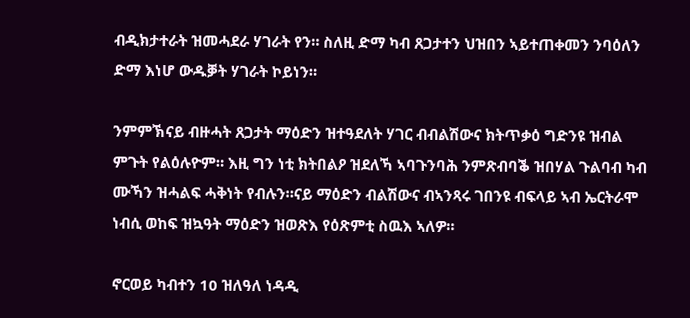ብዲክታተራት ዝመሓደራ ሃገራት የን። ስለዚ ድማ ካብ ጸጋታተን ህዝበን ኣይተጠቀመን ንባዕለን ድማ እነሆ ውዱቓት ሃገራት ኮይነን።

ንምምኽናይ ብዙሓት ጸጋታት ማዕድን ዝተዓደለት ሃገር ብብልሽውና ክትጥቃዕ ግድንዩ ዝብል ምጉት የልዕሉዮም። እዚ ግን ነቲ ክትበልዖ ዝደለኻ ኣባጉንባሕ ንምጽብባቕ ዝበሃል ጉልባብ ካብ ሙኻን ዝሓልፍ ሓቅነት የብሉን።ናይ ማዕድን ብልሽውና ብኣንጻሩ ገበንዩ ብፍላይ ኣብ ኤርትራሞ ነብሲ ወከፍ ዝኳዓት ማዕድን ዝወጽእ የዕጽምቲ ስዉእ ኣለዎ።

ኖርወይ ካብተን 10 ዝለዓለ ነዳዲ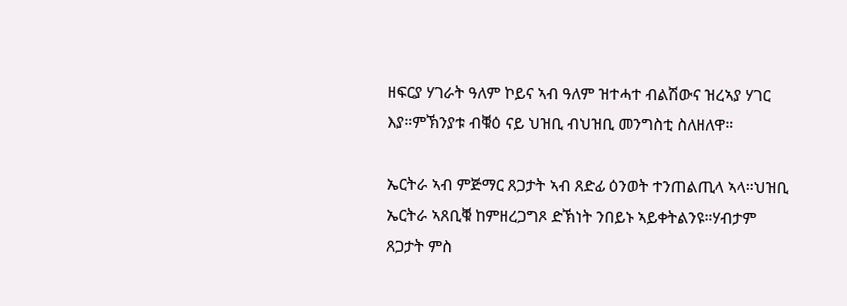ዘፍርያ ሃገራት ዓለም ኮይና ኣብ ዓለም ዝተሓተ ብልሽውና ዝረኣያ ሃገር እያ።ምኽንያቱ ብቑዕ ናይ ህዝቢ ብህዝቢ መንግስቲ ስለዘለዋ።

ኤርትራ ኣብ ምጅማር ጸጋታት ኣብ ጸድፊ ዕንወት ተንጠልጢላ ኣላ።ህዝቢ ኤርትራ ኣጸቢቑ ከምዘረጋግጾ ድኽነት ንበይኑ ኣይቀትልንዩ።ሃብታም ጸጋታት ምስ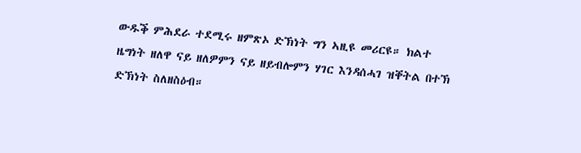ውዱቕ ምሕደራ ተደሚሩ ዘምጽኦ ድኽነት ግን ኣዚዩ መሪርዩ። ክልተ ዜግነት ዘለዋ ናይ ዘለዎምን ናይ ዘይብሎምን ሃገር እንዳሰሓገ ዝቐትል በተኽ ድኽነት ስለዘስዕብ።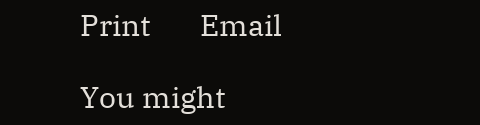Print       Email

You might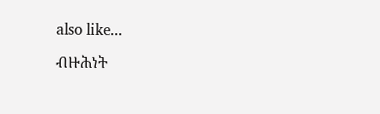also like...

ብዙሕነት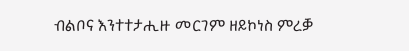ብልቦና እንተተታሒዙ መርገም ዘይኮነስ ምረቓ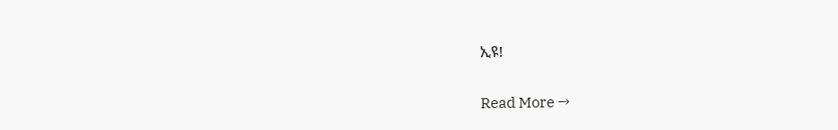ኢዩ!

Read More →